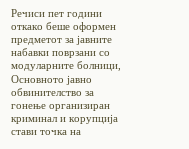Речиси пет години откако беше оформен предметот за јавните набавки поврзани со модуларните болници, Основното јавно обвинителство за гонење организиран криминал и корупција стави точка на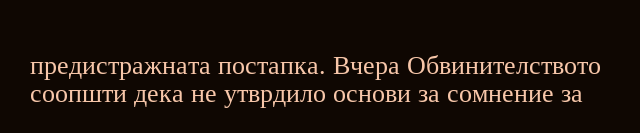предистражната постапка. Вчера Обвинителството соопшти дека не утврдило основи за сомнение за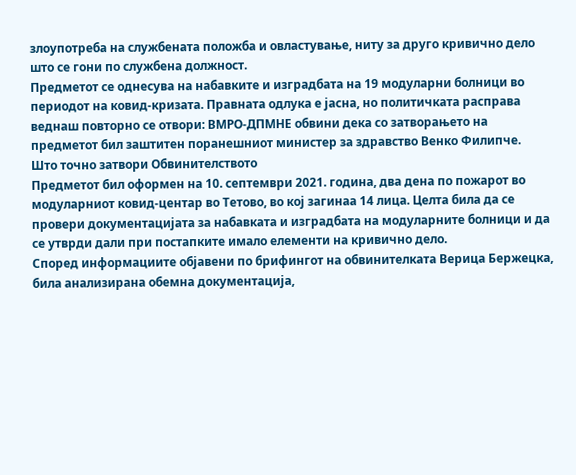злоупотреба на службената положба и овластување, ниту за друго кривично дело што се гони по службена должност.
Предметот се однесува на набавките и изградбата на 19 модуларни болници во периодот на ковид-кризата. Правната одлука е јасна, но политичката расправа веднаш повторно се отвори: ВМРО-ДПМНЕ обвини дека со затворањето на предметот бил заштитен поранешниот министер за здравство Венко Филипче.
Што точно затвори Обвинителството
Предметот бил оформен на 10. септември 2021. година, два дена по пожарот во модуларниот ковид-центар во Тетово, во кој загинаа 14 лица. Целта била да се провери документацијата за набавката и изградбата на модуларните болници и да се утврди дали при постапките имало елементи на кривично дело.
Според информациите објавени по брифингот на обвинителката Верица Бержецка, била анализирана обемна документација,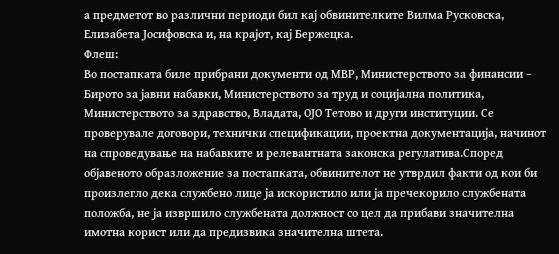а предметот во различни периоди бил кај обвинителките Вилма Русковска, Елизабета Јосифовска и, на крајот, кај Бержецка.
Флеш:
Во постапката биле прибрани документи од МВР, Министерството за финансии – Бирото за јавни набавки, Министерството за труд и социјална политика, Министерството за здравство, Владата, ОЈО Тетово и други институции. Се проверувале договори, технички спецификации, проектна документација, начинот на спроведување на набавките и релевантната законска регулатива.Според објавеното образложение за постапката, обвинителот не утврдил факти од кои би произлегло дека службено лице ја искористило или ја пречекорило службената положба, не ја извршило службената должност со цел да прибави значителна имотна корист или да предизвика значителна штета.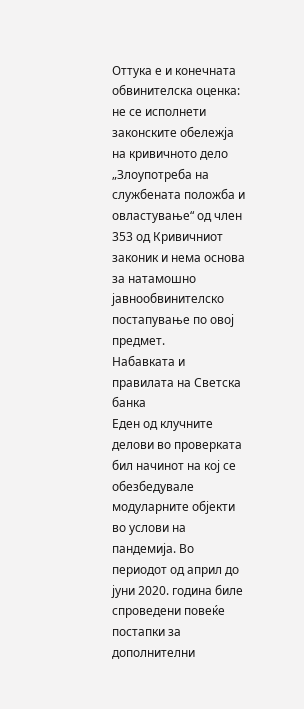Оттука е и конечната обвинителска оценка: не се исполнети законските обележја на кривичното дело „Злоупотреба на службената положба и овластување“ од член 353 од Кривичниот законик и нема основа за натамошно јавнообвинителско постапување по овој предмет.
Набавката и правилата на Светска банка
Еден од клучните делови во проверката бил начинот на кој се обезбедувале модуларните објекти во услови на пандемија. Во периодот од април до јуни 2020. година биле спроведени повеќе постапки за дополнителни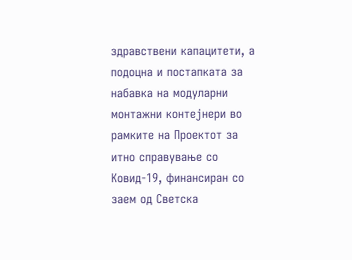здравствени капацитети, а подоцна и постапката за набавка на модуларни монтажни контејнери во рамките на Проектот за итно справување со Ковид-19, финансиран со заем од Светска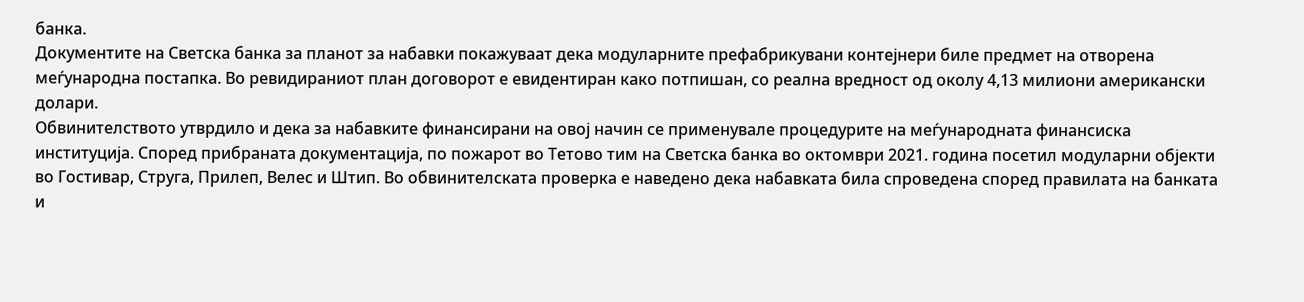банка.
Документите на Светска банка за планот за набавки покажуваат дека модуларните префабрикувани контејнери биле предмет на отворена меѓународна постапка. Во ревидираниот план договорот е евидентиран како потпишан, со реална вредност од околу 4,13 милиони американски долари.
Обвинителството утврдило и дека за набавките финансирани на овој начин се применувале процедурите на меѓународната финансиска институција. Според прибраната документација, по пожарот во Тетово тим на Светска банка во октомври 2021. година посетил модуларни објекти во Гостивар, Струга, Прилеп, Велес и Штип. Во обвинителската проверка е наведено дека набавката била спроведена според правилата на банката и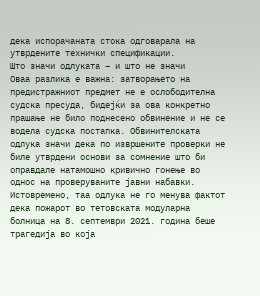дека испорачаната стока одговарала на утврдените технички спецификации.
Што значи одлуката – и што не значи
Оваа разлика е важна: затворањето на предистражниот предмет не е ослободителна судска пресуда, бидејќи за ова конкретно прашање не било поднесено обвинение и не се водела судска постапка. Обвинителската одлука значи дека по извршените проверки не биле утврдени основи за сомнение што би оправдале натамошно кривично гонење во однос на проверуваните јавни набавки.
Истовремено, таа одлука не го менува фактот дека пожарот во тетовската модуларна болница на 8. септември 2021. година беше трагедија во која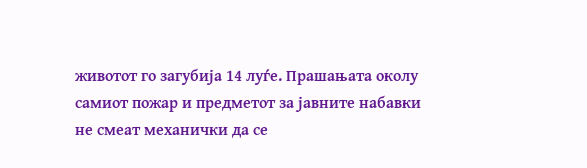животот го загубија 14 луѓе. Прашањата околу самиот пожар и предметот за јавните набавки не смеат механички да се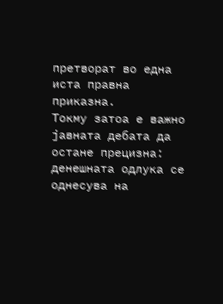претворат во една иста правна приказна.
Токму затоа е важно јавната дебата да остане прецизна: денешната одлука се однесува на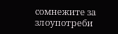сомнежите за злоупотреби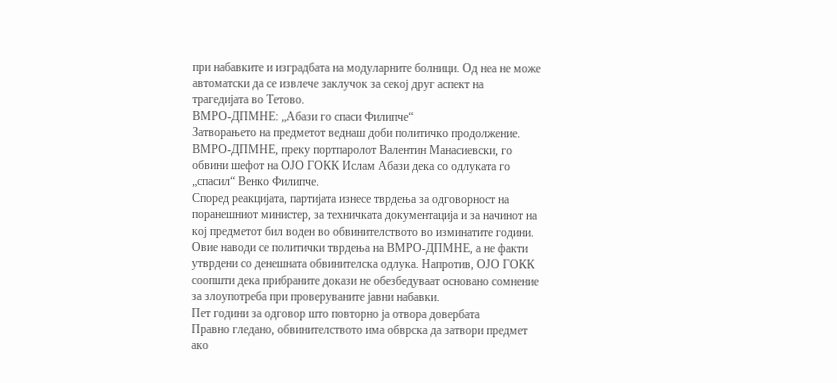при набавките и изградбата на модуларните болници. Од неа не може автоматски да се извлече заклучок за секој друг аспект на трагедијата во Тетово.
ВМРО-ДПМНЕ: „Абази го спаси Филипче“
Затворањето на предметот веднаш доби политичко продолжение. ВМРО-ДПМНЕ, преку портпаролот Валентин Манасиевски, го обвини шефот на ОЈО ГОКК Ислам Абази дека со одлуката го „спасил“ Венко Филипче.
Според реакцијата, партијата изнесе тврдења за одговорност на поранешниот министер, за техничката документација и за начинот на кој предметот бил воден во обвинителството во изминатите години.
Овие наводи се политички тврдења на ВМРО-ДПМНЕ, а не факти утврдени со денешната обвинителска одлука. Напротив, ОЈО ГОКК соопшти дека прибраните докази не обезбедуваат основано сомнение за злоупотреба при проверуваните јавни набавки.
Пет години за одговор што повторно ја отвора довербата
Правно гледано, обвинителството има обврска да затвори предмет ако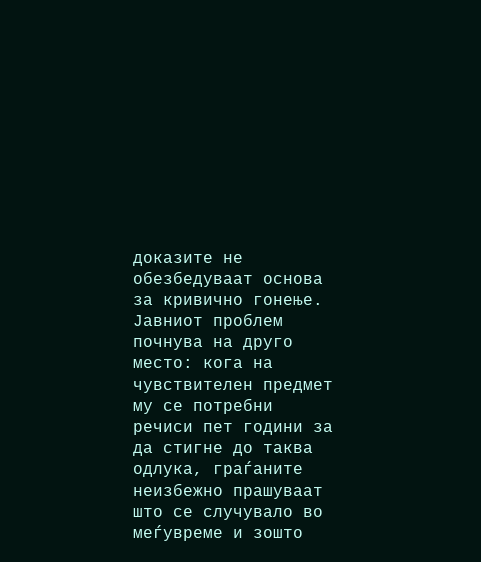доказите не обезбедуваат основа за кривично гонење. Јавниот проблем почнува на друго место: кога на чувствителен предмет му се потребни речиси пет години за да стигне до таква одлука, граѓаните неизбежно прашуваат што се случувало во меѓувреме и зошто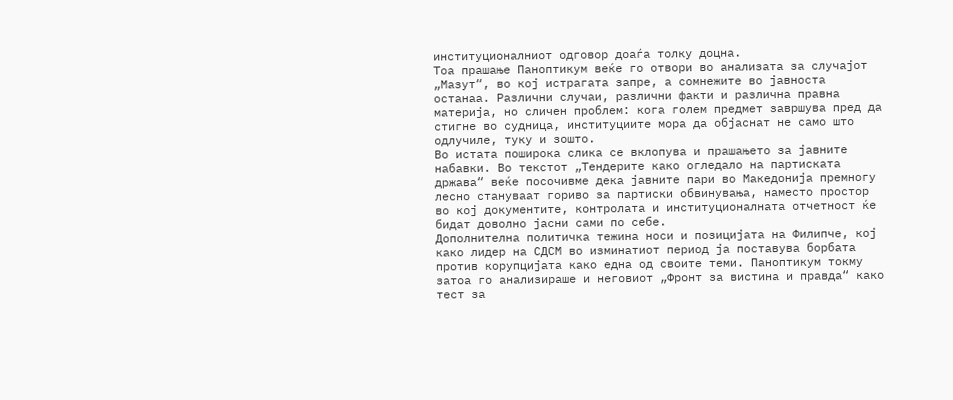институционалниот одговор доаѓа толку доцна.
Тоа прашање Паноптикум веќе го отвори во анализата за случајот „Мазут“, во кој истрагата запре, а сомнежите во јавноста останаа. Различни случаи, различни факти и различна правна материја, но сличен проблем: кога голем предмет завршува пред да стигне во судница, институциите мора да објаснат не само што одлучиле, туку и зошто.
Во истата поширока слика се вклопува и прашањето за јавните набавки. Во текстот „Тендерите како огледало на партиската држава“ веќе посочивме дека јавните пари во Македонија премногу лесно стануваат гориво за партиски обвинувања, наместо простор во кој документите, контролата и институционалната отчетност ќе бидат доволно јасни сами по себе.
Дополнителна политичка тежина носи и позицијата на Филипче, кој како лидер на СДСМ во изминатиот период ја поставува борбата против корупцијата како една од своите теми. Паноптикум токму затоа го анализираше и неговиот „Фронт за вистина и правда“ како тест за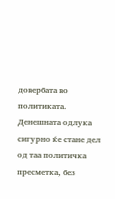довербата во политиката. Денешната одлука сигурно ќе стане дел од таа политичка пресметка, без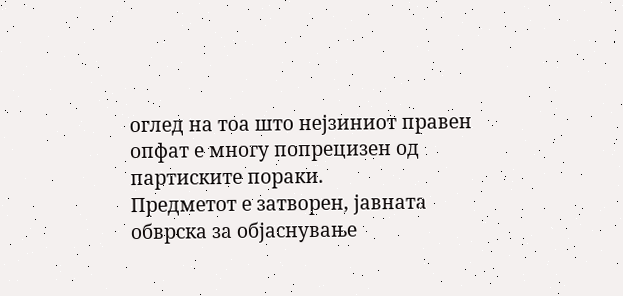оглед на тоа што нејзиниот правен опфат е многу попрецизен од партиските пораки.
Предметот е затворен, јавната обврска за објаснување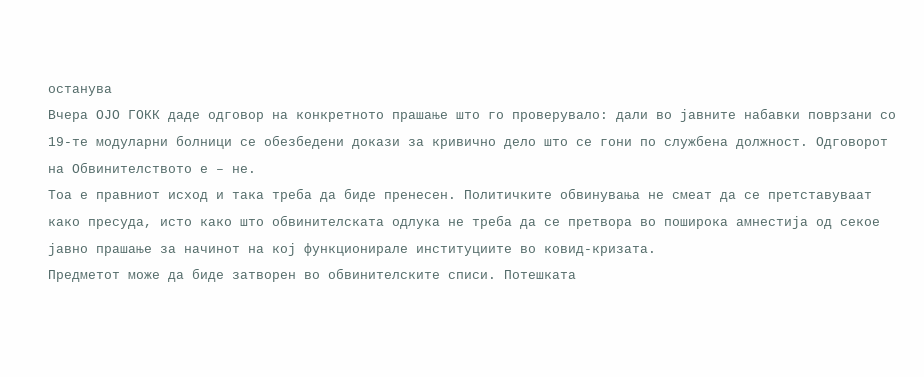останува
Вчера ОЈО ГОКК даде одговор на конкретното прашање што го проверувало: дали во јавните набавки поврзани со 19-те модуларни болници се обезбедени докази за кривично дело што се гони по службена должност. Одговорот на Обвинителството е – не.
Тоа е правниот исход и така треба да биде пренесен. Политичките обвинувања не смеат да се претставуваат како пресуда, исто како што обвинителската одлука не треба да се претвора во поширока амнестија од секое јавно прашање за начинот на кој функционирале институциите во ковид-кризата.
Предметот може да биде затворен во обвинителските списи. Потешката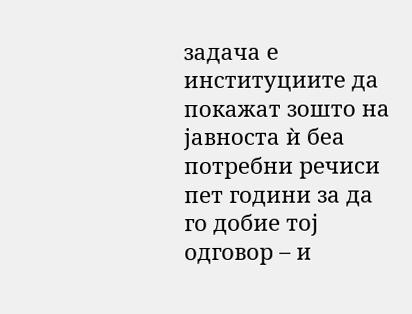задача е институциите да покажат зошто на јавноста ѝ беа потребни речиси пет години за да го добие тој одговор – и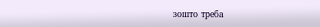зошто треба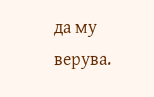да му верува.